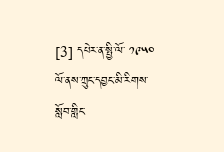[3] དཔེར་ན་སྤྱི་ལོ་ ༡༩༥༠ ལོ་ནས་ཀྲུང་དབྱང་མི་རིགས་སློབ་གླིང་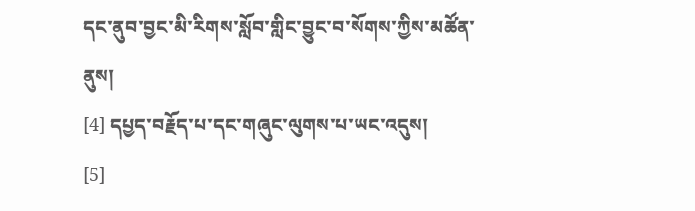དང་ནུབ་བྱང་མི་རིགས་སློབ་གླིང་བྱུང་བ་སོགས་ཀྱིས་མཚོན་ནུས།
[4] དཔྱད་བརྗོད་པ་དང་གཞུང་ལུགས་པ་ཡང་འདུས།
[5]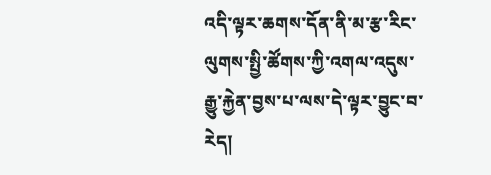འདི་ལྟར་ཆགས་དོན་ནི་མ་རྩ་རིང་ལུགས་སྤྱི་ཚོགས་ཀྱི་འགལ་འདུས་རྒྱུ་རྐྱེན་བྱས་པ་ལས་དེ་ལྟར་བྱུང་བ་རེད།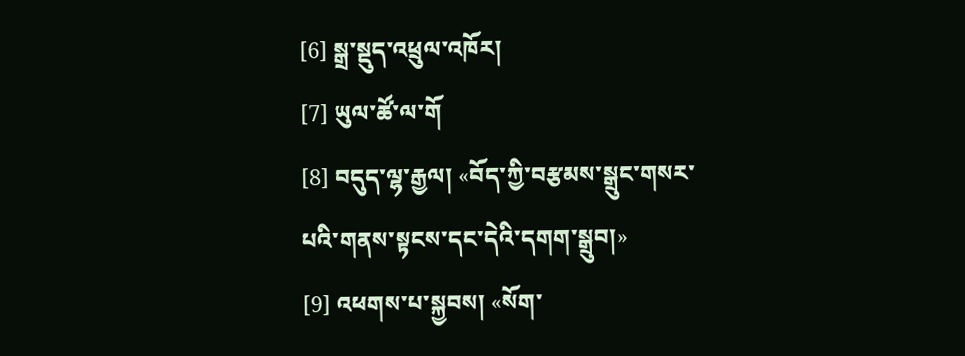[6] སྒྲ་སྡུད་འཕྲུལ་འཁོར།
[7] ཡུལ་ཚོ་ལ་གོ
[8] བདུད་ལྷ་རྒྱལ། «བོད་ཀྱི་བརྩམས་སྒྲུང་གསར་པའི་གནས་སྟངས་དང་དེའི་དགག་སྒྲུབ།»
[9] འཕགས་པ་སྐྱབས། «སོག་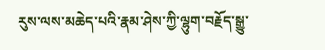རུས་ལས་མཆེད་པའི་རྣམ་ཤེས་ཀྱི་ལྷུག་བརྗོད་སྒྱུ་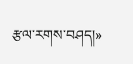རྩལ་རགས་བཤད།»